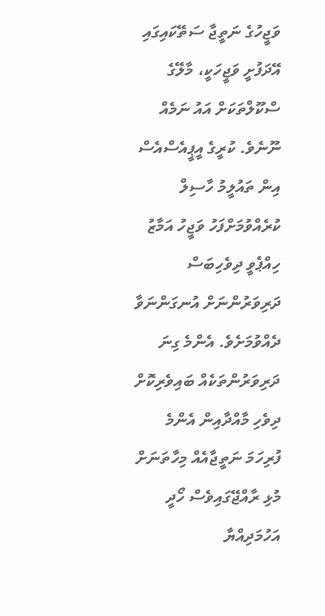ވަޖީހުގެ ނަތީޖާ ސަތޭކައިގައި
އޭދަފުށީ ވަޖީހަކީ، މާލޭގެ ސްކޫލްތަކަށް އައު ނަމެއް ނޫނެވެ. ކުރީގެ އީޕީއެސްއެސް އިން ތައުލީމު ހާސިލް ކުރެއްވުމަށްފަހު ވަޖީހު އަމާޒު ހިއްޕެވީ ދިވެހިބަސް ދަރިވަރުންނަށް އުނގަންނަވާ ދެއްވުމަށެވެ. އެންމެ ގިނަ ދަރިވަރުންތަކެއް ބައިވެރިކޮށް ދިވެހި މާއްދާއިން އެންމެ ފުރިހަމަ ނަތީޖާއެއް މިހާތަނަށް  މުޅި ރާއްޖޭގައިވެސް ހޯދީ އަހުމަދިއްޔާ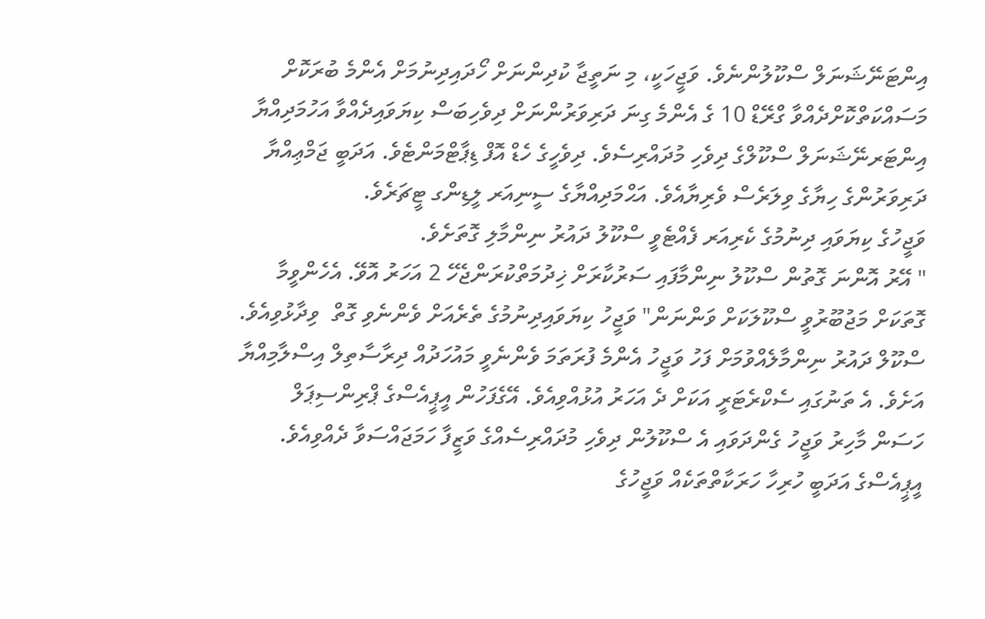އިންޓަނޭޝަނަލް ސްކޫލުންނެވެ. ވަޖީހަކީ، މި ނަތީޖާ ކުދިންނަށް ހޯދައިދިނުމަށް އެންމެ ބުރަކޮށް މަސައްކަތްކޮށްދެއްވާ ގްރޭޑް 10 ގެ އެންމެ ގިނަ ދަރިވަރުންނަށް ދިވެހިބަސް ކިޔަވައިދެއްވާ އަހުމަދިއްޔާ އިންޓަރނޭޝަނަލް ސްކޫލްގެ ދިވެހި މުދައްރިސެވެ. ދިވެހީގެ ހެޑް އޮފް ޑިޕާޓްމަންޓެވެ. އަދަބީ ޖަމްޢިއްޔާ ދަރިވަރުންގެ ހިޔާގެ ވިލަރެސް ވެރިޔާއެވެ. އަޙްމަދިއްޔާގެ ސީނިއަރ ލީޑިންގ ޓީޗަރެވެ.
ވަޖީހުގެ ކިޔަވައި ދިނުމުގެ ކެރިއަރ ފެއްޓެވީ ސްކޫލު ދައުރު ނިންމާލި ގޮތަށެވެ.
" އޭރު އޮންނަ ގޮތުން ސްކޫލު ނިންމާފައި ސަރުކާރަށް ޚިދުމަތްކުރަންޖެހޭ 2 އަހަރު އޮވޭ. އެހެންވީމާ ގޮތަކަށް މަޖުބޫރުވީ ސްކޫލަކަށް ވަންނަން" ވަޖީހު ކިޔަވައިދިނުމުގެ ތެރެއަށް ވެންނެވި ގޮތް  ވިދާޅުވިއެވެ.
ސްކޫލް ދައުރު ނިންމާލެއްވުމަށް ފަހު ވަޖީހު އެންމެ ފުރަތަމަ ވެންނެވީ މައުހަދުއް ދިރާސާތިލް އިސްލާމިއްޔާ އަށެވެ. އެ ތަނުގައި ސެކްރެޓަރީ އަކަށް ދެ އަހަރު އުޅުއްވިއެވެ. އޭގެފަހުން އީޕީއެސްގެ ޕްރިންސިޕަލް ހަސަން މާހިރު ވަޖީހު ގެންދަވައި އެ ސްކޫލުން ދިވެހި މުދައްރިސެއްގެ ވަޒީފާ ހަމަޖައްސަވާ ދެއްވިއެވެ. އީޕީއެސްގެ އަދަބީ ހުރިހާ ހަރަކާތްތަކެއް ވަޖީހުގެ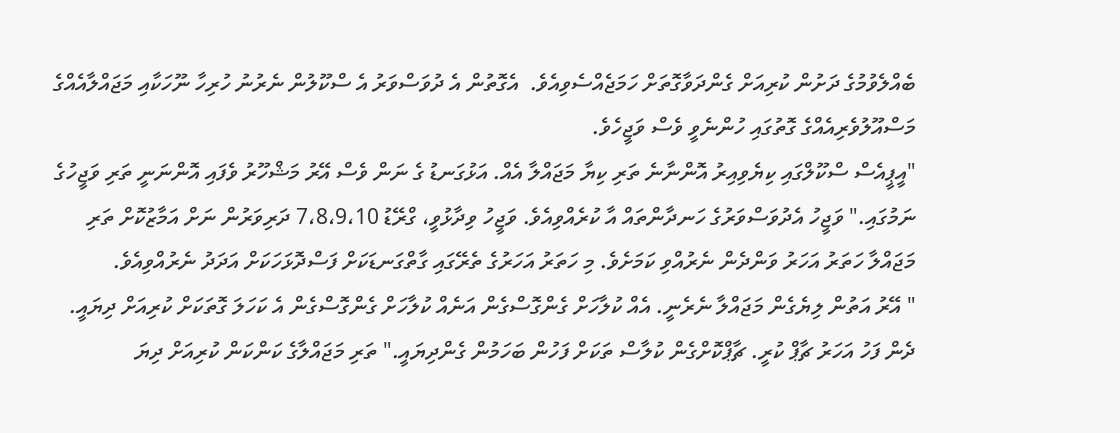ބެއްލެވުމުގެ ދަށުން ކުރިއަށް ގެންދަވާގޮތަށް ހަމަޖެއްސެވިއެވެ.  އެގޮތުން އެ ދުވަސްވަރު އެ ސްކޫލުން ނެރުނު ހުރިހާ ނޫހަކާއި މަޖައްލާއެއްގެ މަސްއޫލުވެރިއެއްގެ ގޮތުގައި ހުންނެވީ ވެސް ވަޖީހެވެ.
"އީޕީއެސް ސްކޫލްގައި ކިޔެވިއިރު އޮންނާނެ ތަރި ކިޔާ މަޖައްލާ އެއް. އަޅުގަނޑު ގެ ނަން ވެސް އޭރު މަޝްހޫރު ވެފައި އޮންނަނީ ތަރި ވަޖީހުގެ ނަމުގައި." ވަޖީހު އެދުވަސްވަރުގެ ހަނދާންތައް އާ ކުރެއްވިއެވެ. ވަޖީހު ވިދާޅުވީ، ގްރޭޑު 7،8،9،10 ދަރިވަރުން ނަށް އަމާޒުކޮށް ތަރި މަޖައްލާ ހަތަރު އަހަރު ވަންދެން ނެރުއްވި ކަމަށެވެ. މި ހަތަރު އަހަރުގެ ތެރޭގައި ގާތްގަނޑަކަށް ފަސްދޮޅަހަކަށް އަދަދު ނެރުއްވިއެވެ.
" އޭރު އަތުން ލިޔެގެން މަޖައްލާ ނެރެނީ. އެއް ކުލާހަށް ގެންގޮސްގެން އަނެއް ކުލާހަށް ގެންގޮސްގެން އެ ކަހަލަ ގޮތަކަށް ކުރިއަށް ދިޔައީ. ދެން ފަހު އަހަރު ޗާޕް ކުރީ. ޗާޕްކޮށްގެން ކުލާސް ތަކަށް ފަހުން ބަހަމުން ގެންދިޔައީ." ތަރި މަޖައްލާގެ ކަންކަން ކުރިއަށް ދިޔަ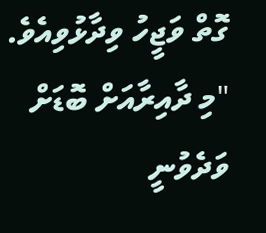ގޮތް ވަޖީހު ވިދާޅުވިއެވެ.
"މި ދާއިރާއަށް ބޮޑަށް ވަދެވުނީ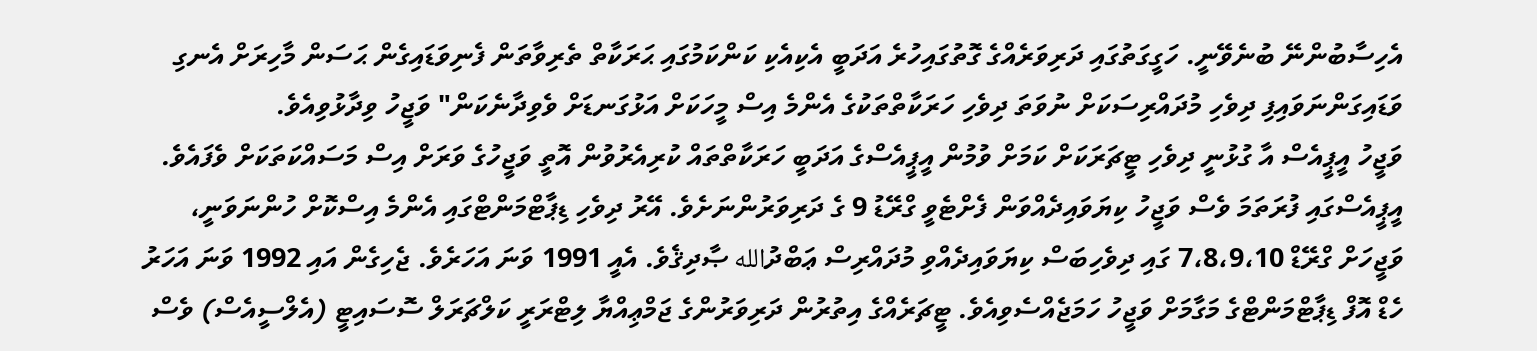އެހިސާބުންނޭ ބުނެވޭނީ. ހަގީގަތުގައި ދަރިވަރެއްގެ ގޮތުގައިހުރެ އަދަބީ އެކިއެކި ކަންކަމުގައި ޙަރަކާތް ތެރިވާތަން ފެނިވަޑައިގެން ޙަސަން މާހިރަށް އެނގި ވަޑައިގަންނަވައިފި ދިވެހި މުދައްރިސަކަށް ނުވަތަ ދިވެހި ހަރަކާތްތަކުގެ އެންމެ އިސް މީހަކަށް އަޅުގަނޑަށް ވެވިދާނެކަން" ވަޖީހު ވިދާޅުވިއެވެ.
ވަޖީހު އީޕީއެސް އާ ގުޅުނީ ދިވެހި ޓީޗަރަކަށް ކަމަށް ވުމުން އީޕީއެސްގެ އަދަބީ ހަރަކާތްތައް ކުރިއެރުވުން އޮތީ ވަޖީހުގެ ވަރަށް އިސް މަސައްކަތަކަށް ވެފައެވެ.
އީޕީއެސްގައި ފުރަތަމަ ވެސް ވަޖީހު ކިޔަވައިދެއްވަން ފެށްޓެވީ ގްރޭޑު 9 ގެ ދަރިވަރުންނަށެވެ. އޭރު ދިވެހި ޑިޕާޓްމަންޓްގައި އެންމެ އިސްކޮށް ހުންނަވަނީ، ވަޖީހަށް ގްރޭޑް 7،8،9،10 ގައި ދިވެހިބަސް ކިޔަވައިދެއްވި މުދައްރިސް ޢަބްދުالله ޞާދިޤެވެ. އެއީ 1991 ވަނަ އަހަރެވެ. ޖެހިގެން އައި 1992 ވަނަ އަހަރު ހެޑް އޮފް ޑިޕާޓްމަންޓްގެ މަގާމަށް ވަޖީހު ހަމަޖެއްސެވިއެވެ. ޓީޗަރެއްގެ އިތުރުން ދަރިވަރުންގެ ޖަމްޢިއްޔާ ލިޓްރަރީ ކަލްޗަރަލް ސޮސައިޓީ (އެލްސީއެސް) ވެސް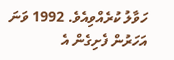ހަވާލު ކުރެއްވިއެވެ. 1992 ވަނަ އަހަރުން ފެށިގެން އެ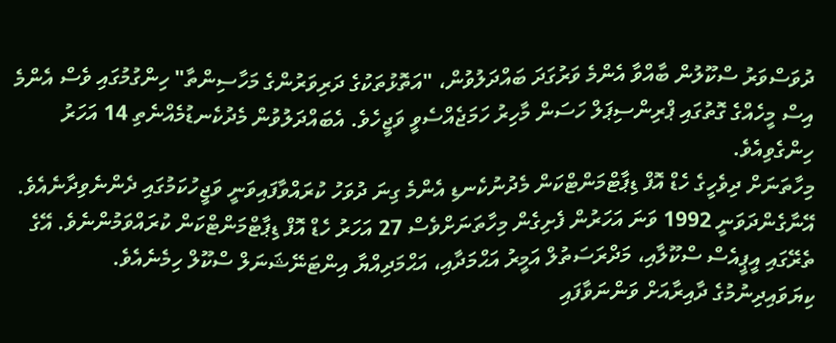ދުވަސްވަރު ސްކޫލުން ބާއްވާ އެންމެ ވަރުގަދަ ބައްދަލުވުން، "އަތޮޅުތަކުގެ ދަރިވަރުންގެ މަހާސިންތާ" ހިންގުމުގައި ވެސް އެންމެ އިސް މީހެއްގެ ގޮތުގައި ޕްރިންސިޕަލް ހަސަން މާހިރު ހަމަޖެއްސެވީ ވަޖީހެވެ. އެބައްދަލުވުން މެދުކެނޑުމެއްނެތި 14 އަހަރު ހިންގެވިއެވެ.
މިހާތަނަށް ދިވެހީގެ ހެޑް އޮފް ޑިޕާޓްމަންޓްކަން މެދުނުކެނޑި އެންމެ ގިނަ ދުވަހު ކުރައްވާފައިވަނީ ވަޖީހުކަމުގައި ދެންނެވިދާނެއެވެ. އޭނާގެންދަވަނީ 1992 ވަނަ އަހަރުން ފެށިގެން މިހާތަނަށްވެސް 27 އަހަރު ހެޑް އޮފް ޑިޕާޓްމަންޓްކަން ކުރައްވަމުންނެވެ. އޭގެ ތެރޭގައި އީޕީއެސް ސްކޫލާއި، މަދްރަސަތުލް އަމީރު އަޙްމަދާއި، އަޙްމަދިއްޔާ އިންޓަނޭޝަނަލް ސްކޫލް ހިމެނެއެވެ.
ކިޔަވައިދިނުމުގެ ދާއިރާއަށް ވަންނަވާފައި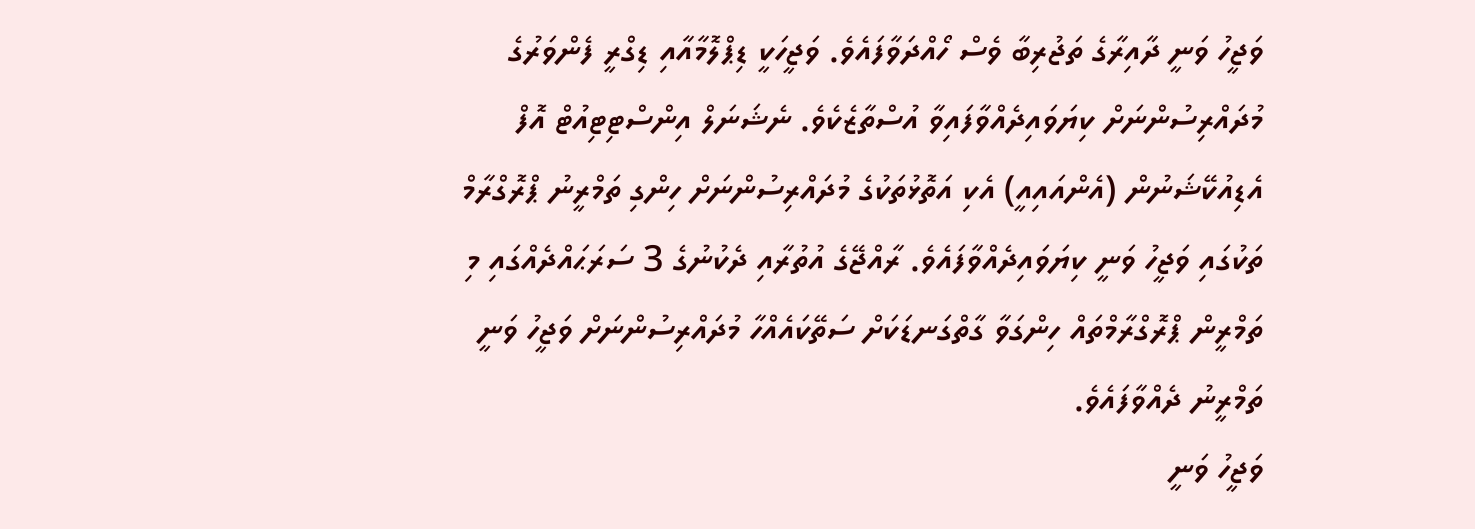ވަޖީހު ވަނީ ދާއިރާގެ ތަޖުރިބާ ވެސް ހޯއްދަވާފައެވެ. ވަޖީހަކީ ޑިޕްލޮމާއާއި ޑިގްރީ ފެންވަރުގެ މުދައްރިސުންނަށް ކިޔަވައިދެއްވާފައިވާ އުސްތާޒެކެވެ. ނެޝަނަލް އިންސްޓިޓިއުޓް އޮފް  އެޑިއުކޭޝަނުން (އެންއައިއީ) އެކި އަތޮޅުތަކުގެ މުދައްރިސުންނަށް ހިންގި ތަމްރީނު ޕްރޮގްރާމް ތަކުގައި ވަޖީހު ވަނީ ކިޔަވައިދެއްވާފައެވެ. ރާއްޖޭގެ އުތުރާއި ދެކުނުގެ 3 ސަރަޙައްދެއްގައި މި ތަމްރީން ޕްރޮގްރާމްތައް ހިންގަވާ ގާތްގަނޑަކަށް ސަތޭކައެއްހާ މުދައްރިސުންނަށް ވަޖީހު ވަނީ  ތަމްރީނު ދެއްވާފައެވެ.
ވަޖީހު ވަނީ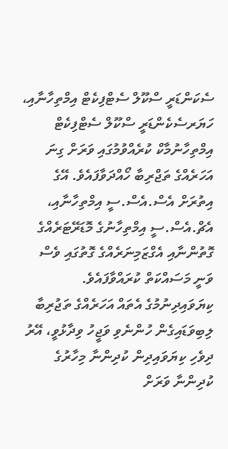ސެކަންޑަރީ ސްކޫލް ސެޓްފިކެޓް އިމްތިހާނާއި، ހަޔަރސެކެންޑަރީ ސްކޫލް ސެޓްފިކެޓް އިމްތިހާނުމާކް ކުރެއްވުމުގައި ވަރަށް ގިނަ އަހަރެއްގެ ތަޖްރިބާ ހޯއްދަވާފައެވެ. އޭގެ އިތުރަށް އެސް.އެސް.ސީ އިމްތިހާނާއި، އެޗް.އެސް.ސީ އިމްތިހާނުގެ މޮޑަރޭޓަރެއްގެ ގޮތުންނާއި އެގްޒަމިނަރެއްގެ ގޮތުގައި ވެސް ވަނީ މަސައްކަތް ކުރައްވާފައެވެ.
ކިޔަވައިދިނުމުގެ އެތައް އަހަރެއްގެ ތަޖުރިބާ ލިބިވަޑައިގެން ހުންނެވި ވަޖީހު ވިދާޅުވީ، އޭރު ދިވެހި ކިޔަވައިދިން ކުދިންނާ މިހާރުގެ ކުދިންނާ ވަރަށް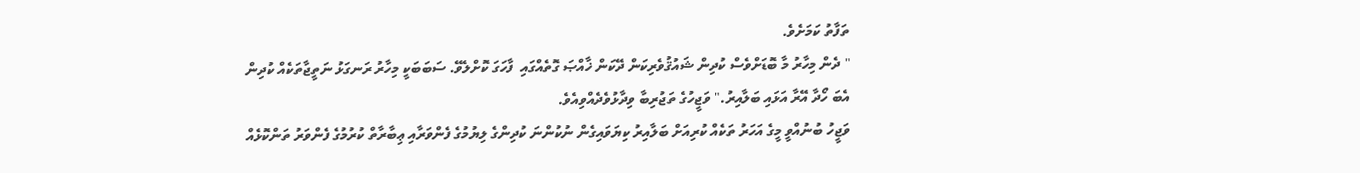ތަފާތު ކަމަށެވެ.
" ދެން މިހާރު މާ ބޮޑަށްވެސް ކުދިން ޝައުޤުވެރިކަން ދޭކަން ޚާއްޞަ ގޮތެއްގައި  ފާހަގަ ކޮށްލެވޭ. ސަބަބަކީ މިހާރު ރަނގަޅު ނަތީޖާތަކެއް ކުދިން އެބަ ހޯދާ އޭރާ އަޅައި ބަލާއިރު." ވަޖީހުގެ ތަޖުރިބާ ވިދާޅުވެދެއްވިއެވެ.
ވަޖީހު ބުނުއްވީ މީގެ އަހަރު ތަކެއް ކުރިއަށް ބަލާއިރު ކިޔަވައިގެން ނުކުންނަ ކުދިންގެ ލިޔުމުގެ ފެންވަރާއި ޢިބާރާތް ކުރުމުގެ ފެންވަރު ތަންކޮޅެއް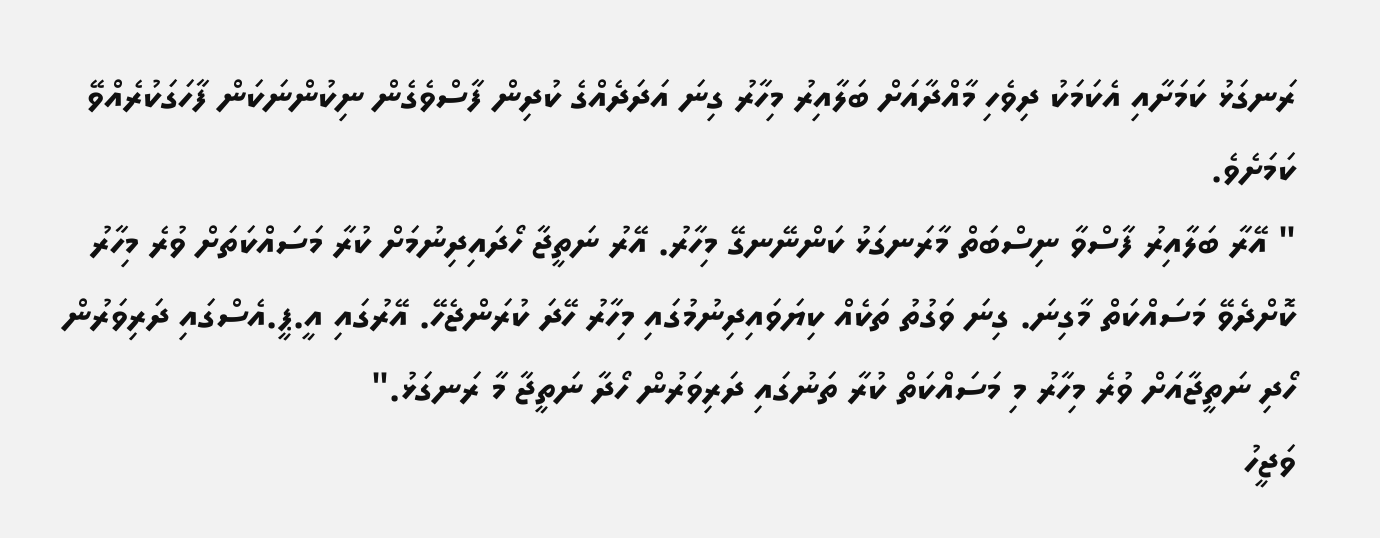ރަނގަޅު ކަމަށާއި އެކަމަކު ދިވެހި މާއްދާއަށް ބަލާއިރު މިހާރު ގިނަ އަދަދެއްގެ ކުދިން ފާސްވެގެން ނިކުންނަކަން ފާހަގަކުރެއްވޭ ކަމަށެވެ.
" އޭރާ ބަލާއިރު ފާސްވާ ނިސްބަތް މާރަނގަޅު ކަންނޭނގޭ މިހާރު. އޭރު ނަތީޖާ ހޯދައިދިނުމަށް ކުރާ މަސައްކަތަށް ވުރެ މިހާރު ކޮށްދެވޭ މަސައްކަތް މާގިނަ. ގިނަ ވަގުތު ތަކެއް ކިޔަވައިދިނުމުގައި މިހާރު ހޭދަ ކުރަންޖެހޭ. އޭރުގައި އީ.ޕީ.އެސްގައި ދަރިވަރުން ހޯދި ނަތީޖާއަށް ވުރެ މިހާރު މި މަސައްކަތް ކުރާ ތަނުގައި ދަރިވަރުން ހޯދާ ނަތީޖާ މާ ރަނގަޅު."
ވަޖީހު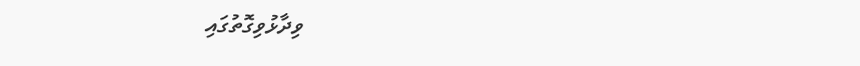ވިދާޅުވިގޮތުގައި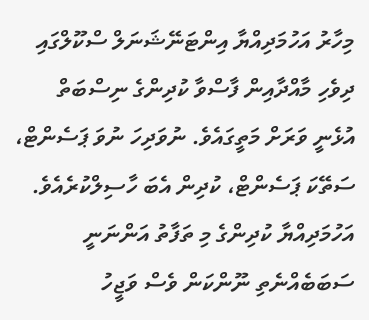މިހާރު އަހުމަދިއްޔާ އިންޓަނޭޝަނަލް ސްކޫލްގައި ދިވެހި މާއްދާއިން ފާސްވާ ކުދިންގެ ނިސްބަތް އުޅެނީ ވަރަށް މަތީގައެވެ. ނުވަދިހަ ނުވަ ޕަސެންޓް، ސަތޭކަ ޕަސެންޓް، ކުދިން އެބަ ހާސިލްކުރެއެވެ. އަހުމަދިއްޔާ ކުދިންގެ މި ތަފާތު އަންނަނީ ސަބަބެއްނެތި ނޫންކަން ވެސް ވަޖީހު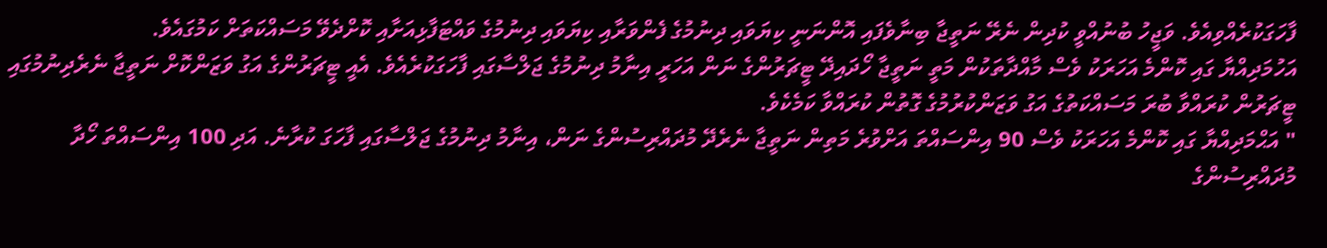ފާހަގަކުރެއްވިއެވެ. ވަޖީހު ބުނުއްވީ ކުދިން ނެރޭ ނަތީޖާ ބިނާވެފައި އޮންނަނީ ކިޔަވައި ދިނުމުގެ ފެންވަރާއި ކިޔަވައި ދިނުމުގެ ވައްޓަފާޅިއަށާއި ކޮށްދެވޭ މަސައްކަތަށް ކަމުގައެވެ.
އަހުމަދިއްޔާ ގައި ކޮންމެ އަހަރަކު ވެސް މާއްދާތަކުން މަތީ ނަތީޖާ ހޯދައިދޭ ޓީޗަރުންގެ ނަން އަހަރީ އިނާމު ދިނުމުގެ ޖަލްސާގައި ފާހަގަކުރެއެވެ. އެއީ ޓީޗަރުންގެ އަގު ވަޒަންކޮށް ނަތީޖާ ނެރެދިނުމުގައި ޓީޗަރުން ކުރައްވާ ބުރަ މަސައްކަތުގެ އަގު ވަޒަންކުރުމުގެ ގޮތުން ކުރައްވާ ކަމެކެވެ.
" އަޙްމަދިއްޔާ ގައި ކޮންމެ އަހަރަކު ވެސް 90 އިންސައްތަ އަށްވުރެ މަތިން ނަތީޖާ ނެރެދޭ މުދައްރިސުންގެ ނަން، އިނާމު ދިނުމުގެ ޖަލްސާގައި ފާހަގަ ކުރާނެ. އަދި 100 އިންސައްތަ ހޯދާ މުދައްރިސުންގެ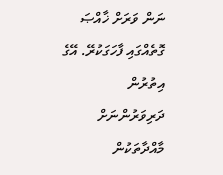ނަން ވަރަށް ޚާއްޞަ ގޮތެއްގައި ފާހަގަކުރޭ. އޭގެ އިތުރުން ދަރިވަރުންނަށް މާއްދާތަކުން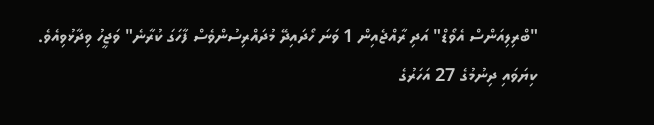"ބްރިލިއަންސް އެވޯޑް" އަދި ރާއްޖެއިން 1 ވަނަ ހޯދައިދޭ މުދައްރިސުންވެސް ފާހަގަ ކުރާނެ" ވަޖީހު ވިދާޅުވިއެވެ.
ކިޔަވައި ދިނުމުގެ 27 އަހަރުގެ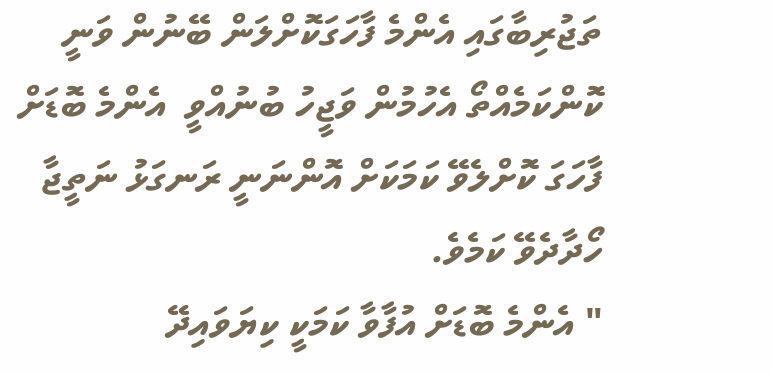ތަޖުރިބާގައި އެންމެ ފާހަގަކޮށްލަން ބޭނުން ވަނީ ކޮންކަމެއްތޯ އެހުމުން ވަޖީހު ބުނުއްވީ  އެންމެ ބޮޑަށް ފާހަގަ ކޮށްލެވޭ ކަމަކަށް އޮންނަނީ ރަނގަޅު ނަތީޖާ ހޯދާދެވޭ ކަމެވެ.
" އެންމެ ބޮޑަށް އުފާވާ ކަމަކީ ކިޔަވައިދޭ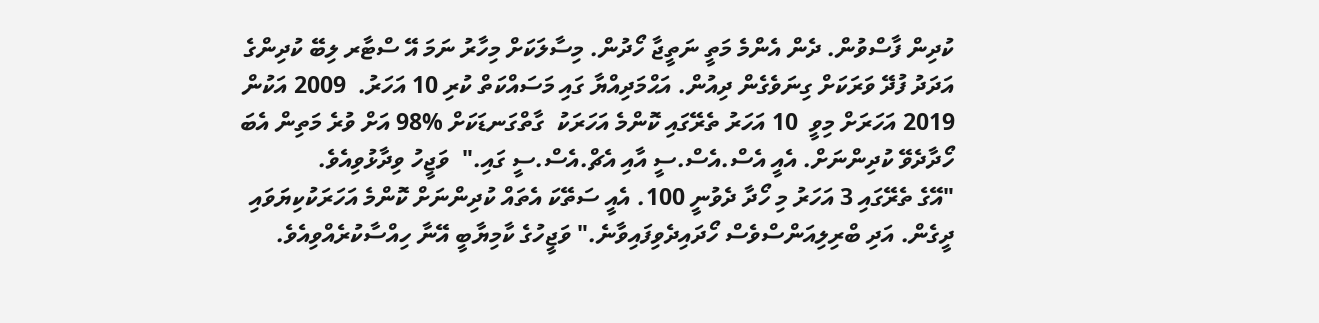ކުދިން ފާސްވުން. ދެން އެންމެ މަތީ ނަތީޖާ ހޯދުން. މިސާލަކަށް މިހާރު ނަމަ އޭ ސްޓާރ ލިބޭ ކުދިންގެ އަދަދު ފުދޭ ވަރަކަށް ގިނަވެގެން ދިއުން. އަޙްމަދިއްޔާ ގައި މަސައްކަތް ކުރި 10 އަހަރު.  2009 އަކުން 2019 އަހަރަށް މިވީ  10 އަހަރު ތެރޭގައި ކޮންމެ އަހަރަކު  ގާތްގަނޑަކަށް %98 އަށް ވުރެ މަތިން އެބަ ހޯދާދެވޭ ކުދިންނަށް. އެއީ އެސް.އެސް.ސީ އާއި އެޗް.އެސް.ސީ ގައި."  ވަޖީހު ވިދާޅުވިއެވެ.
"އޭގެ ތެރޭގައި 3 އަހަރު މި ހޯދާ ދެވުނީ 100. އެއީ ސަތޭކަ އެތައް ކުދިންނަށް ކޮންމެ އަހަރަކުކިޔަވައި ދީގެން. އަދި ބްރިލިއަންސްވެސް ހޯދައިދެވިފައިވާނެ." ވަޖީހުގެ ކާމިޔާބީ އޭނާ ހިއްސާކުރެއްވިއެވެ.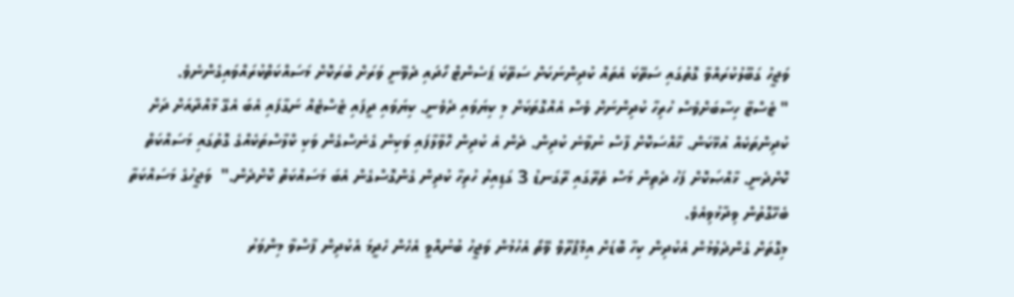ވަޖީހު ގަބޫލުކުރައްވާ ގޮތުގައި ސަތޭކަ އެތައް ކުދިންނަކަށް ސަތޭކަ ޕަސެންޓް ހޯދައި ދެވޭނީ ވަރަށް ބުރަކޮށް މަސައްކަތްކުރައްވައިގެންނެވެ.
" ޓެސްޓާ ހިސާބަށްވެސް ހުރިހާ ކުދިންނަށް ވެސް އެއްގޮތަކަށް މި ކިޔަވައި ދެވެނީ. ކިޔަވައި ދީފައި ޓެސްޓެއް ނަގާފައި އެބަ އެގޭ މާއްދާއަށް ދަށް ކުދިންތަކެއް އުޅޭކަން. ޚާއްސަކޮށް ފާސް ނުވާނެ ކުދިން. ދެން އެ ކުދިން ހޮވާލާފައި ވަކިން ގެނެސްގެން ވަކި ކްލާސްތަކެއްގެ ގޮތުގައި މަސައްކަތް ކޮށްދެނީ. ޚާއްޞަކޮށް ފަހު ދެތިން މަސް ތެރޭގައި ރޭގަނޑު 3 ގަޑިއިރު ހުރިހާ ކުދިން ގެންގޮސްގެން އެބަ މަސައްކަތް ކޮށްދެން."  ވަޖީހުގެ މަސައްކަތާ ބެހޭގޮތުން ވިދާޅުވިއެވެ.
މިގޮތަށް ގެންދެވުމުން އެކުދިން ކިހާ ބޮޑަށް އިމްޕްރޫވް ވޭތޯ އެހުމުން ވަޖީހު ބުނުއްވީ އެހެން ހެދީމަ އެކުދިން ފާސްވާ މިންވަރު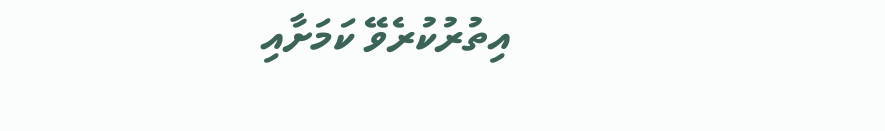އިތުރުކުރެވޭ ކަމަށާއި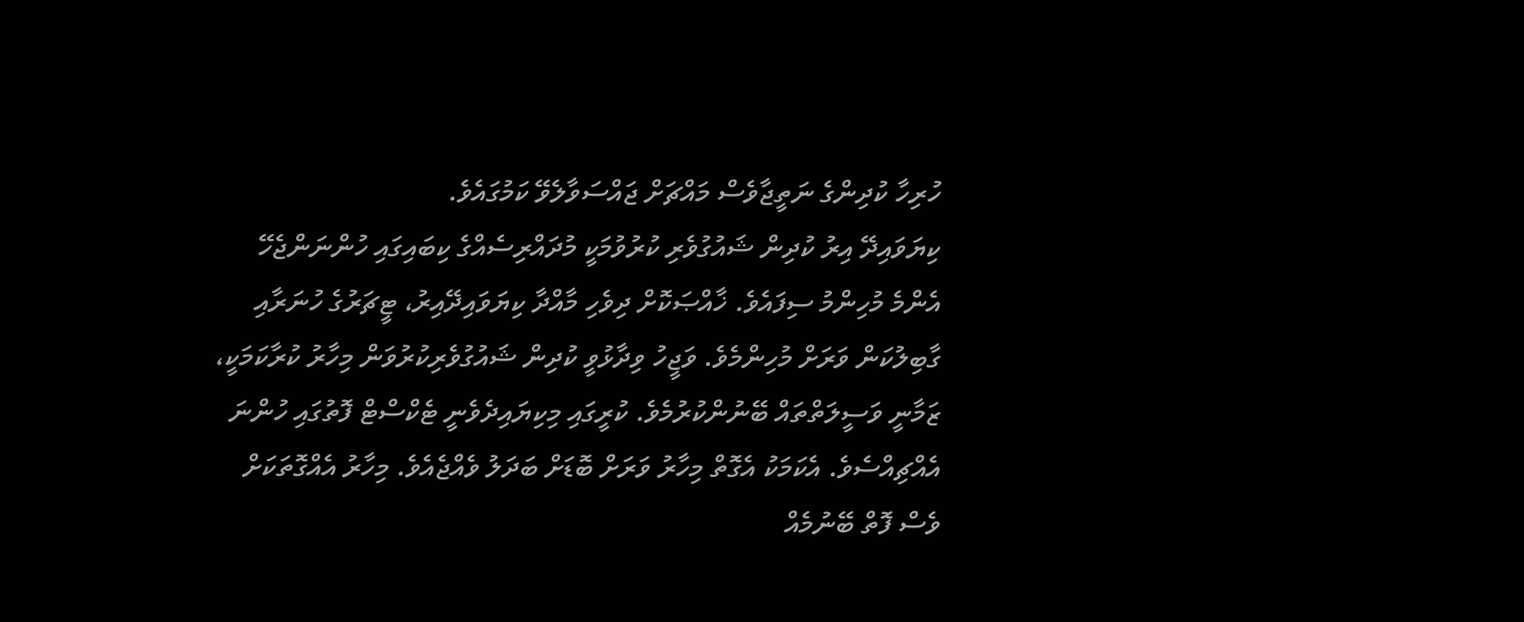ހުރިހާ ކުދިންގެ ނަތީޖާވެސް މައްޗަށް ޖައްސަވާލެވޭ ކަމުގައެވެ.
ކިޔަވައިދޭ އިރު ކުދިން ޝައުގުވެރި ކުރުވުމަކީ މުދައްރިސެއްގެ ކިބައިގައި ހުންނަންޖެހޭ އެންމެ މުހިންމު ސިފައެވެ. ޚާއްޞަކޮށް ދިވެހި މާއްދާ ކިޔަވައިދޭއިރު، ޓީޗަރުގެ ހުނަރާއި ގާބިލުކަން ވަރަށް މުހިންމެވެ. ވަޖީހު ވިދާޅުވީ ކުދިން ޝައުގުވެރިކުރުވަން މިހާރު ކުރާކަމަކީ، ޒަމާނީ ވަސީލަތްތައް ބޭނުންކުރުމެވެ. ކުރީގައި މިކިޔައިދެވެނީ ޓެކްސްޓް ފޮތުގައި ހުންނަ އެއްޗިއްސެވެ. އެކަމަކު އެގޮތް މިހާރު ވަރަށް ބޮޑަށް ބަދަލު ވެއްޖެއެވެ. މިހާރު އެއްގޮތަކަށް ވެސް ފޮތް ބޭނުމެއް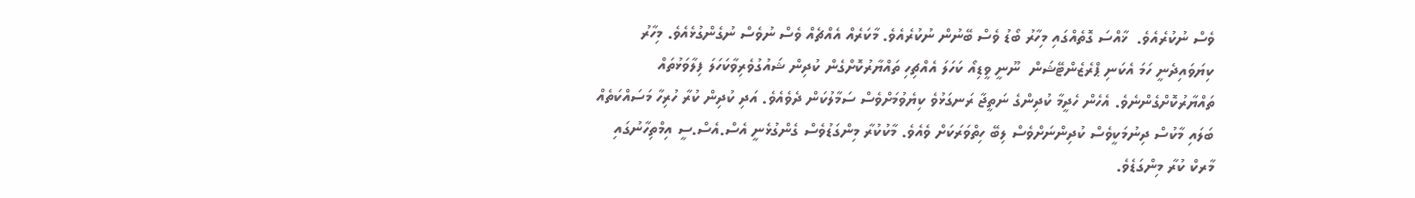ވެސް ނުކުރެއެވެ.  ޚާއްސަ ގޮތެއްގައި މިހާރު ބޯޑު ވެސް ބޭނުން ނުކުރެއެވެ. މާކަރެއް އެއްޗެއް ވެސް ނުވެސް ނުގެންގުޅެއެވެ. މިހާރު ކިޔަވައިދެނީ ހަމަ އެކަނި ޕްރެޒެންޓޭޝަން  ނޫނީ ވީޑިއޯ ކަހަލަ އެއްޗިހި ތައްޔާރުކޮށްގެން ކުދިން ޝައުގުވެރިވާކަހަލަ ފިލާވަޅުތައް ތައްޔާރުކޮށްގެންނެވެ. އެހެން ހެދީމާ ކުދިންގެ ނަތީޖާ ރަނގަޅުވެ ކިޔެވުމަށްވެސް ސަމާލުކަން ދެވެއެވެ. އަދި ކުދިން ކުރާ ހުރިހާ މަސައްކަތެއް ބަލައި މާކުސް ދިނުމަކީވެސް ކުދިންނަށްވެސް ލިބޭ ހިތްވަރަކަށް ވެއެވެ. މާކުކުރާ މިންގަޑުވެސް ގެންގުޅެނީ އެސް.އެސް.ސީ އިމްތިހާނުގައި މާރކް ކުރާ މިންގަޑެވެ.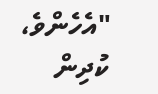"އެހެންވެ، ކުދިން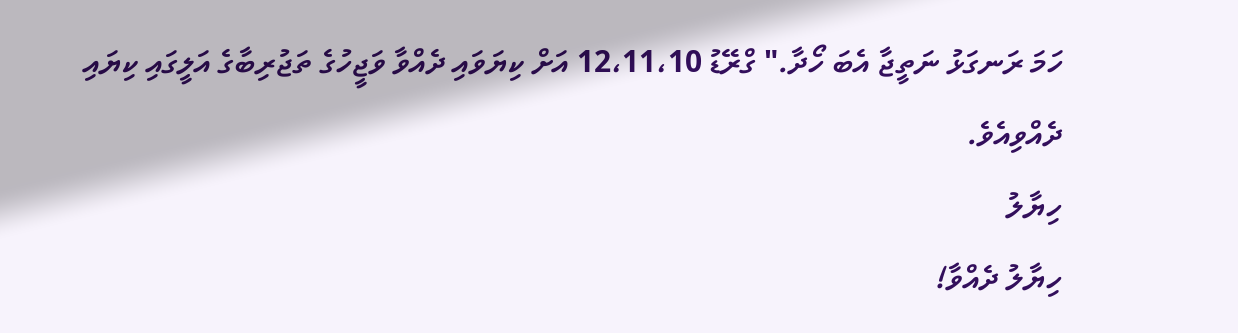ހަމަ ރަނގަޅު ނަތީޖާ އެބަ ހޯދާ." ގްރޭޑު 12،11،10 އަށް ކިޔަވައި ދެއްވާ ވަޖީހުގެ ތަޖުރިބާގެ އަލީގައި ކިޔައި ދެއްވިއެވެ.
ހިޔާލު
ހިޔާލު ދެއްވާ!